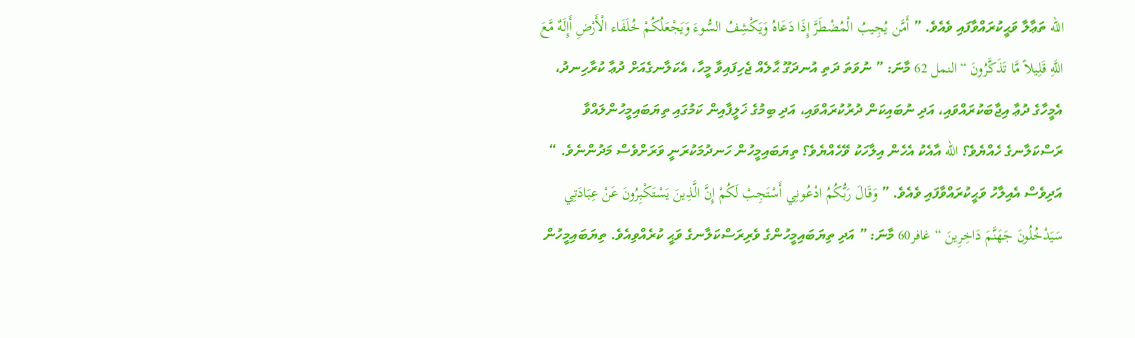الله ތަޢާލާ ވަޙީކުރައްވާފައި ވެއެވެ. ” أَمَّن يُجِيبُ الْمُضْطَرَّ إِذَا دَعَاهُ وَيَكْشِفُ السُّوءَ وَيَجْعَلُكُمْ خُلَفَاء الْأَرْضِ أَإِلَهٌ مَّعَ اللَّهِ قَلِيلاً مَّا تَذَكَّرُونَ “النمل 62 މާނަ: ” ނުވަތަ ދަތި އުނދަގޫ ޙާލެއް ޖެހިފައިވާ މީހާ، އެކަލާނގެއަށް ދުޢާ ކުރާހިނދު، އެމީހާގެ ދުޢާ އިޖާބަކުރައްވައި، އަދި ނުބައިކަން ދުރުކުރައްވައި، އަދި ބިމުގެ ޚަލީފާއިން ކަމުގައި ތިޔަބައިމީހުންލައްވާ ރަސްކަލާނގެ ހެއްޔެވެ؟ الله އާއެކު އެހެން އިލާހަކު ވޭހެއްޔެވެ؟ ތިޔަބައިމީހުން ހަނދުމަކުރަނީ ވަރަށްވެސް މަދުންނެވެ. “
އަދިވެސް އެއިލާހު ވަޙީކުރައްވާފައި ވެއެވެ. ” وَقَالَ رَبُّكُمُ ادْعُونِي أَسْتَجِبْ لَكُمْ إِنَّ الَّذِينَ يَسْتَكْبِرُونَ عَنْ عِبَادَتِي سَيَدْخُلُونَ جَهَنَّمَ دَاخِرِينَ “غافر60 މާނަ: ” އަދި ތިޔަބައިމީހުންގެ ވެރިރަސްކަލާނގެ ވަޙީ ކުރެއްވިއެވެ. ތިޔަބައިމީހުން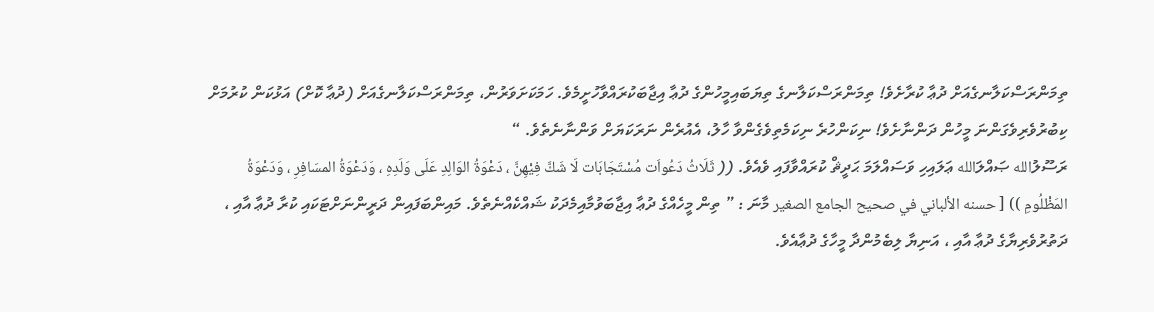ތިމަންރަސްކަލާނގެއަށް ދުޢާ ކުރާށެވެ! ތިމަންރަސްކަލާނގެ ތިޔަބައިމީހުންގެ ދުޢާ އިޖާބަކުރައްވާހުށީމެވެ. ހަމަކަށަވަރުން، ތިމަންރަސްކަލާނގެއަށް (ދުޢާ ކޮށް) އަޅުކަން ކުރުމަށް ކިބުރުވެރިވެގަންނަ މީހުން ދަންނާށެވެ! ނިކަންހުރެ ނިކަމެތިވެގެންވާ ހާލު، އެއުރެން ނަރަކަޔަށް ވަންނާނެތެވެ. “
ރަސޫލުالله ޞައްލަالله ޢަލައިހި ވަސައްލަމަ ޙަދީޘް ކުރައްވާފައި ވެއެވެ. (( ثَلَاثُ دَعُواَت مُسْتَجَابَات لَا شَكَّ فِيْهِنَّ ، دَعْوَةُ الوَالِدِ عَلَى وَلَدِهِ ، وَدَعْوَةُ المسَافِرِ ، وَدَعْوَةُ المَظْلُومِ )) [ حسنه الألباني في صحيح الجامع الصغير މާނަ : ” ތިން މީހެއްގެ ދުޢާ އިޖާބަވުމާއިމެދަކު ޝައްކެއްނެތެވެ. މައިންބަފައިން ދަރީންނަށްޓަކައި ކުރާ ދުޢާ އާއި ، ދަތުރުވެރިޔާގެ ދުޢާ އާއި ، އަނިޔާ ލިބެމުންދާ މީހާގެ ދުޢާއެވެ.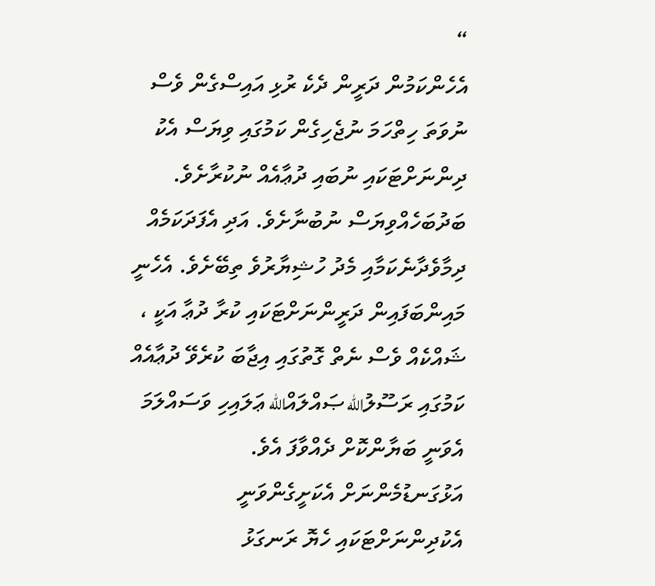“
އެހެންކަމުން ދަރީން ދެކެ ރުޅި އައިސްގެން ވެސް ނުވަތަ ހިތްހަމަ ނުޖެހިގެން ކަމުގައި ވިޔަސް އެކު ދިންނަށްޓަކައި ނުބައި ދުޢާއެއް ނުކުރާށެވެ. ބަދުބަހެއްވިޔަސް ނުބުނާށެވެ. އަދި އެފަދަކަމެއް ދިމާވެދާނެކަމާއި މެދު ހުޝިޔާރުވެ ތިބޭށެވެ. އެހެނީ މައިންބަފައިން ދަރީންނަށްޓަކައި ކުރާ ދުޢާ އަކީ ، ޝައްކެއް ވެސް ނެތް ގޮތުގައި އިޖާބަ ކުރެވޭ ދުޢާއެއް ކަމުގައި ރަސޫލުالله ޞައްލައްالله ޢަލައިހި ވަސައްލަމަ އެވަނީ ބަޔާންކޮށް ދެއްވާފަ އެވެ.
އަޅުގަނޑުމެންނަށް އެކަށީގެންވަނީ އެކުދިންނަށްޓަކައި ހެޔޮ ރަނގަޅު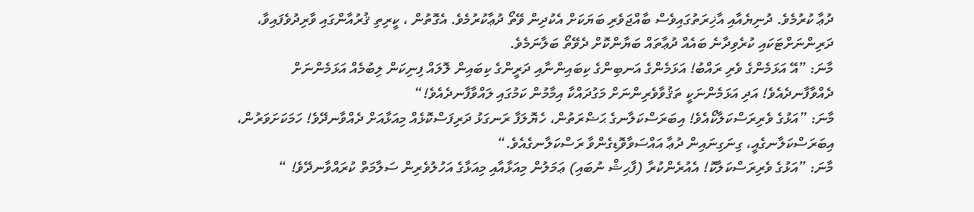ދުޢާ ކުރުމެވެ. ދުނިޔެއާއި އާޚިރަތުގައިވެސް ބާއްޖަވެރި ބަޔަކަށް އެކުދިން ވޭތޯ ދުޢާކުރުމެވެ. އެގޮތުން ، ކީރިތި ޤުރުއާންގައި ވާރިދުވެފައިވާ، ދަރިންނަށްޓަކައި ކުރެވިދާނެ ބައެއް ދުޢާތައް ބަޔާންކޮށް ދެވޭތޯ ބަލާނަމެވެ.
މާނަ: ”އޭ އަޅަމެންގެ ވެރި ރައްބު! އަޅަމެންގެ އަނބިންގެ ކިބައިންނާއި ދަރީންގެ ކިބައިން ލޮލައް ފިނިކަން ލިބުމެއް އަޅަމެންނަށް ދެއްވާފާނދެއެވެ! އަދި އަޅަމެންނަކީ ތަޤުވާވެރިންނަށް މަގުދައްކާ އިމާމުން ކަމުގައި ލައްވާފާނދެއެވެ!“
މާނަ: ”އަޅުގެ ވެރިރަސްކަލާކޯއެވެ! އިބަރަސްކަލާނގެ ޙަޟްރަތުން، ހެޔޮލަފާ ރަނގަޅު ދަރިފަސްކޮޅެއް މިއަޅާއަށް ދެއްވާނދޭވެ! ހަމަކަށަވަރުން، އިބަރަސްކަލާނގެއީ، ގިނަގިނައިން ދުޢާ އައްސަވާވޮޑިގެންވާ ރަސްކަލާނގެއެވެ.“
މާނަ: ”އަޅުގެ ވެރިރަސްކަލާކޮ! އެއުރެންކުރާ (ފާޙިޝް ނުބައި) ޢަމަލުން މިއަޅާއާއި މިއަޅާގެ އަހުލުވެރިން ސަލާމަތް ކުރައްވާނދޭވެ! “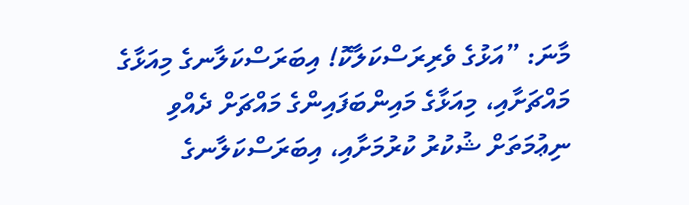މާނަ: ”އަޅުގެ ވެރިރަސްކަލާކޮ! އިބަރަސްކަލާނގެ މިއަޅާގެ މައްޗަށާއި، މިއަޅާގެ މައިންބަފައިންގެ މައްޗަށް ދެއްވި ނިޢުމަތަށް ޝުކުރު ކުރުމަށާއި، އިބަރަސްކަލާނގެ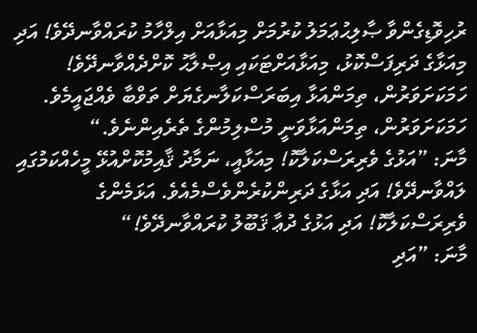ރުހިވޮޑިގެންވާ ޞާލިޙުޢަމަލު ކުރުމަށް މިއަޅާއަށް އިލްހާމު ކުރައްވާނދޭވެ! އަދި މިއަޅާގެ ދަރިފަސްކޮޅު، މިއަޅާއަށްޓަކައި އިޞްލާޙު ކޮށްދެއްވާނދޭވެ! ހަމަކަށަވަރުން، ތިމަންއަޅާ އިބަރަސްކަލާނގެޔަށް ތަވްބާ ވެއްޖައީމެވެ. ހަމަކަށަވަރުން، ތިމަންއަޅާވަނީ މުސްލިމުންގެ ތެރެއިންނެވެ.“
މާނަ: ”އަޅުގެ ވެރިރަސްކަލާކޮ! މިއަޅާއީ، ނަމާދު ޤާއިމުކޮށްއުޅޭ މީހެއްކަމުގައި ލައްވާނދޭވެ! އަދި އަޅާގެ ދަރިންކުރެންވެސްމެއެވެ. އަޅަމެންގެ ވެރިރަސްކަލާކޮ! އަދި އަޅުގެ ދުޢާ ޤަބޫލު ކުރައްވާނދޭވެ!“
މާނަ: ”އަދި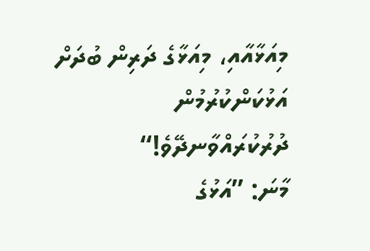މިއަޅާއާއި، މިއަޅާގެ ދަރިން ބުދަށް އަޅުކަންކުރުމުން ދުރުކުރައްވާނދޭވެ!“
މާނަ: ”އަޅުގެ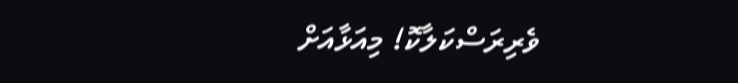ވެރިރަސްކަލާކޮ! މިއަޅާއަށް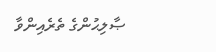ޞާލިޙުންގެ ތެރެއިންވާ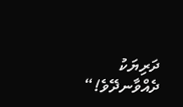ދަރިޔަކު ދެއްވާނދޭވެ!“